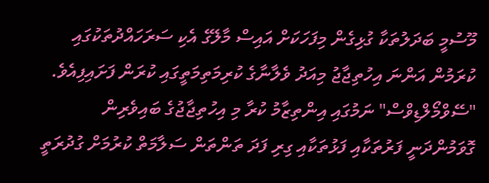މޫސުމީ ބަދަލުތަކާ ގުޅިގެން މިފަހަކަށް އައިސް މާލޭގެ އެކި ސަރަހައްދުތަކުގައި ކުރަމުން އަންނަ އިހުތިޖާޖު މިއަދު ވެލާނާގެ ކުރިމަތިމަތީގައި ކުރަން ފަށައިފިއެވެ.
"ސޭވްމޯލްޑިވްސް" ނަމުގައި އިންތިޒާމު ކުރާ މި އިހުތިޖާޖުގެ ބައިވެރިން ގޮވަމުންދަނީ ފަރުތަކާއި ފަޅުތަކާއި ގިރި ފަދަ ތަންތަން ސަލާމަތް ކުރުމަށް ގުދުރަތީ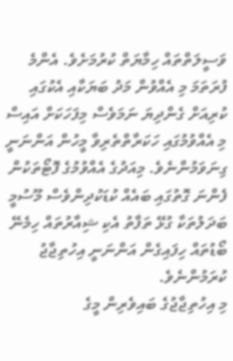ވަސީލަތްތައް ހިމާޔަތް ކުރުމަށެވެ. އެންމެ ފުރަތަމަ މި އެއްވުން މަދު ބަޔަކާއި އެކުގައި ކުރިއަށް ގެންދިޔަ ނަމަވެސް މިފަހަކަށް އައިސް މި އެއްވުމުގައި ހަކަރާތްތެރިވާ މީހުން އަންނަނީ ގިނަވަމުންނެވެ. މިއަދުގެ އެއްވުމުގެ ފޮޓޯތަކުން ފެންނަ ގޮތުގައި ބައެއް ކުޑަކުދިންވެސް މޫސުމީ ބަދަލުތަކާ ގުޅޭ ތަފާތު އެކި ޝިއާރުތައް ހިމެނޭ ބޯޑުތައް ހިފައިގެން އަންނަނީ އިހުތިޖާޖު ކުރަމުންނެވެ.
މި އިހުތިޖާޖުގެ ބައިވެރިން މީގެ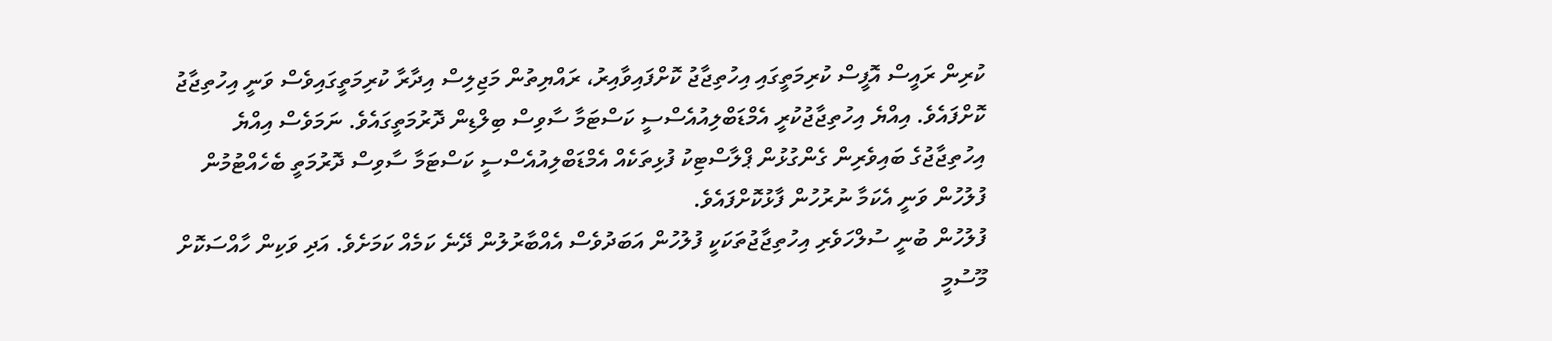ކުރިން ރައީސް އޮފީސް ކުރިމަތީގައި އިހުތިޖާޖު ކޮށްފައިވާއިރު، ރައްޔިތުން މަޖިލިސް އިދާރާ ކުރިމަތީގައިވެސް ވަނީ އިހުތިޖާޖު ކޮށްފައެވެ. އިއްޔެ އިހުތިޖާޖުކުރީ އެމްޑަބްލިއުއެސްސީ ކަސްޓަމާ ސާވިސް ބިލްޑިން ދޮރުމަތީގައެވެ. ނަމަވެސް އިއްޔެ އިހުތިޖާޖުގެ ބައިވެރިން ގެންގުޅުން ޕްލާސްޓިކު ފުޅިތަކެއް އެމްޑަބްލިއުއެސްސީ ކަސްޓަމާ ސާވިސް ދޮރުމަތީ ބެހެއްޓުމުން ފުލުހުން ވަނީ އެކަމާ ނުރުހުން ފާޅުކޮށްފައެވެ.
ފުލުހުން ބުނީ ސުލްހަވެރި އިހުތިޖާޖުތަކަކީ ފުލުހުން އަބަދުވެސް އެއްބާރުލުން ދޭނެ ކަމެއް ކަމަށެވެ. އަދި ވަކިން ހާއްސަކޮށް މޫސުމީ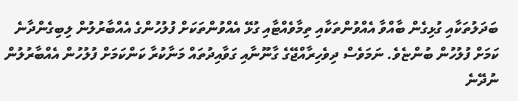ބަދަލުތަކާއި ގުޅިގެން ބާއްވާ އެއްވުންތަކާއި ތިމާވެއްޓާއި ގުޅޭ އެއްވުންތަކަށް ފުލުހުންގެ އެއްބާރުލުން ލިބިގެންދާނެ ކަމަށް ފުލުހުން ބުންޏެވެ. ނަމަވެސް ދިވެހިރާއްޖޭގެ ގާނޫނާއި ގަވާއިދުތައް މަނާކުރާ ކަންކަމަށް ފުލުހުން އެއްބާރުލުން ނުދޭނެ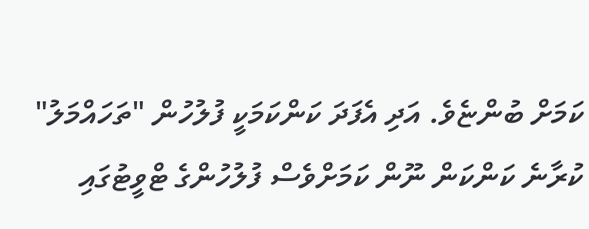ކަމަށް ބުންޏެވެ. އަދި އެފަދަ ކަންކަމަކީ ފުލުހުން "ތަހައްމަލު" ކުރާނެ ކަންކަން ނޫން ކަމަށްވެސް ފުލުހުންގެ ޓްވީޓުގައި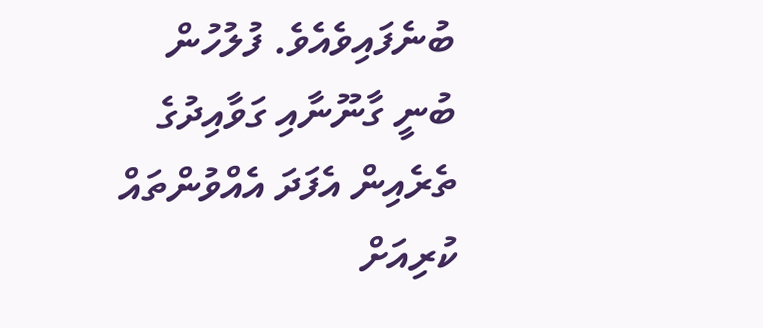ބުނެފައިވެއެވެ. ފުލުހުން ބުނީ ގާނޫނާއި ގަވާއިދުގެ ތެރެއިން އެފަދަ އެއްވުންތައް ކުރިއަށް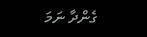ގެންދާ ނަމަ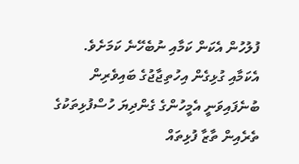ފުލުހުން އެކަން ކަމާއި ނުބެހޭނެ ކަމަށެވެ.
އެކަމާއި ގުޅިގެން އިހުތިޖާޖުގެ ބައިވެރިން ބުނެފައިވަނީ އެމީހުންގެ ގެންދިޔަ ހުސްފުޅިތަކުގެ ތެރެއިން ތާޒާ ފުޅިތައް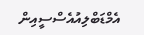އެމްޑަބްލިއުއެސްސީއިން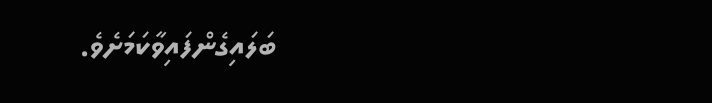ބަލައިގެންފައިވާކަމަށެވެ.